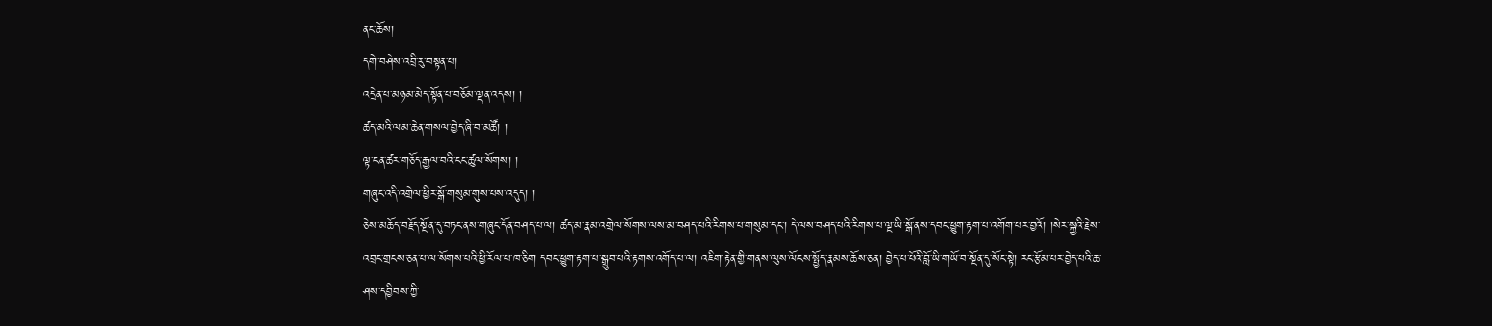ནང་ཆོས།
དགེ་བཤེས་འབྲི་རུ་བསྟན་པ།
འདྲེན་པ་མཉམ་མེད་སྟོན་པ་བཅོམ་ལྡན་འདས། །
ཚད་མའི་ལམ་ཆེན་གསལ་བྱེད་ཞི་བ་མཚོ། །
ལྟ་ངན་ཚར་གཅོད་རྒྱལ་བའི་ངང་ཚུལ་སོགས། །
གཞུང་འདི་འགྲེལ་ཕྱིར་སྒོ་གསུམ་གུས་པས་འདུད། །
ཅེས་མཆོད་བརྗོད་སྔོན་དུ་བཏང་ནས་གཞུང་དོན་བཤད་པ་ལ། ཚད་མ་རྣམ་འགྲེལ་སོགས་ལས་མ་བཤད་པའི་རིགས་པ་གསུམ་དང་། དེ་ལས་བཤད་པའི་རིགས་པ་ལྔ་ཡི་སྒོ་ནས་དབང་ཕྱུག་རྟག་པ་འགོག་པར་བྱའོ། །སེར་སྐྱའི་རྗེས་འབྲང་གྲངས་ཅན་པ་ལ་སོགས་པའི་ཕྱི་རོལ་པ་ཁ་ཅིག དབང་ཕྱུག་རྟག་པ་སྒྲུབ་པའི་རྟགས་འགོད་པ་ལ། འཇིག་རྟེན་གྱི་གནས་ལུས་ལོངས་སྤྱོད་རྣམས་ཆོས་ཅན། བྱེད་པ་པོའི་བློ་ཡི་གཡོ་བ་སྔོན་དུ་སོང་སྟེ། རང་རྩོམ་པར་བྱེད་པའི་ཆ་ཤས་དབྱིབས་ཀྱི་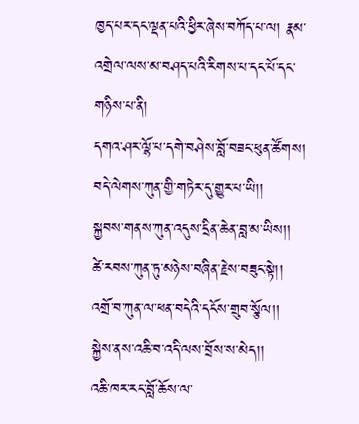ཁྱད་པར་དང་ལྡན་པའི་ཕྱིར་ཞེས་བཀོད་པ་ལ། རྣམ་འགྲེལ་ལས་མ་བཤད་པའི་རིགས་པ་དང་པོ་དང་གཉིས་པ་ནི།
དགའ་ཤར་ལྷོ་པ་དགེ་བཤེས་བློ་བཟང་ཕུན་ཚོགས།
བདེ་ལེགས་ཀུན་གྱི་གཏེར་དུ་གྱུར་པ་ཡི།།
སྐྱབས་གནས་ཀུན་འདུས་དྲིན་ཆེན་བླ་མ་ཡིས།།
ཚེ་རབས་ཀུན་ཏུ་མཉེས་བཞིན་རྗེས་བཟུང་སྟེ།།
འགྲོ་བ་ཀུན་ལ་ཕན་བདེའི་དངོས་གྲུབ་སྩོལ།།
སྐྱེས་ནས་འཆི་བ་འདི་ལས་བྲོས་ས་མེད།།
འཆི་ཁར་རང་བློ་ཆོས་ལ་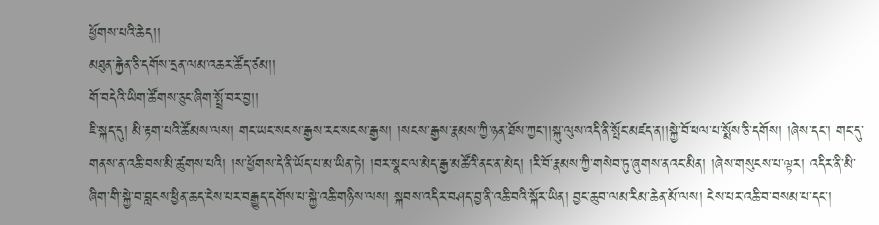ཕྱོགས་པའི་ཆེད།།
མཐུན་རྐྱེན་ཅི་དགོས་དྲན་ལམ་འཆར་ཚོད་ཙམ།།
གོ་བདེའི་ཡིག་ཚོགས་ཅུང་ཞིག་སྤྲོ་བར་བྱ།།
ཇི་སྐད་དུ། མི་རྟག་པའི་ཚོམས་ལས། གང་ཡང་སངས་རྒྱས་རང་སངས་རྒྱས། །སངས་རྒྱས་རྣམས་ཀྱི་ཉན་ཐོས་ཀྱང་།།སྐུ་ལུས་འདི་ནི་སྤོང་མཛད་ན།།སྐྱེ་བོ་ཕལ་པ་སྨོས་ཅི་དགོས། །ཞེས་དང་། གང་དུ་གནས་ན་འཆི་བས་མི་ཚུགས་པའི། །ས་ཕྱོགས་དེ་ནི་ཡོད་པ་མ་ཡིན་ཏེ། །བར་སྣང་ལ་མེད་རྒྱ་མཚོའི་ནང་ན་མེད། །རི་བོ་རྣམས་ཀྱི་གསེབ་ཏུ་ཞུགས་ནའང་མིན། །ཞེས་གསུངས་པ་ལྟར། འདིར་ནི་མི་ཞིག་གི་སྐྱེ་བ་བླངས་ཕྱིན་ཆད་ངེས་པར་བརྒྱུད་དགོས་པ་སྐྱེ་འཆི་གཉིས་ལས། སྐབས་འདིར་བཤད་བྱ་ནི་འཆི་བའི་སྐོར་ཡིན། བྱང་ཆུབ་ལམ་རིམ་ཆེན་མོ་ལས། ངེས་པར་འཆི་བ་བསམ་པ་དང་།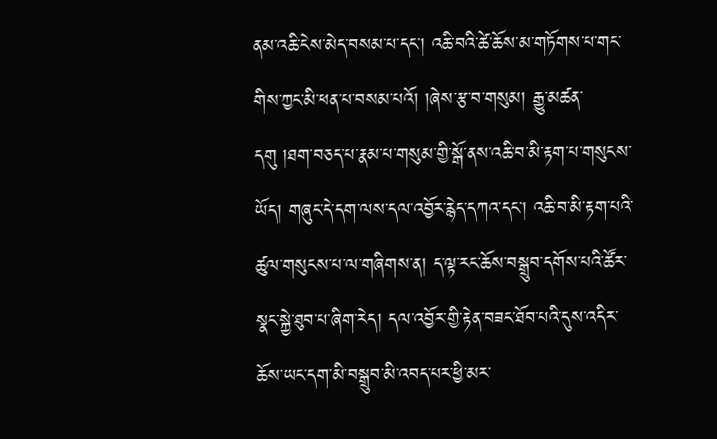ནམ་འཆི་ངེས་མེད་བསམ་པ་དང་། འཆི་བའི་ཚེ་ཆོས་མ་གཏོགས་པ་གང་གིས་ཀྱང་མི་ཕན་པ་བསམ་པའོ། །ཞེས་རྩ་བ་གསུམ། རྒྱུ་མཚན་དགུ །ཐག་བཅད་པ་རྣམ་པ་གསུམ་གྱི་སྒོ་ནས་འཆི་བ་མི་རྟག་པ་གསུངས་ཡོད། གཞུང་དེ་དག་ལས་དལ་འབྱོར་རྙེད་དཀའ་དང་། འཆི་བ་མི་རྟག་པའི་ཚུལ་གསུངས་པ་ལ་གཞིགས་ན། ད་ལྟ་རང་ཆོས་བསྒྲུབ་དགོས་པའི་ཚོར་སྣང་སྐྱེ་ཐུབ་པ་ཞིག་རེད། དལ་འབྱོར་གྱི་རྟེན་བཟང་ཐོབ་པའི་དུས་འདིར་ཆོས་ཡང་དག་མི་བསྒྲུབ་མི་འབད་པར་ཕྱི་མར་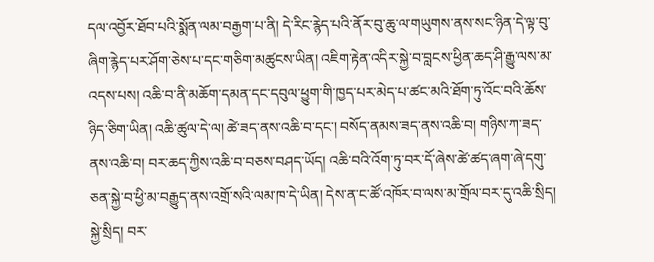དལ་འབྱོར་ཐོབ་པའི་སྨོན་ལམ་བརྒྱག་པ་ནི། དེ་རིང་རྙེད་པའི་ནོར་བུ་ཆུ་ལ་གཡུགས་ནས་སང་ཉིན་དེ་ལྟ་བུ་ཞིག་རྙེད་པར་ཤོག་ཅེས་པ་དང་གཅིག་མཚུངས་ཡིན། འཇིག་རྟེན་འདིར་སྐྱེ་བ་བླངས་ཕྱིན་ཆད་ཤི་རྒྱུ་ལས་མ་འདས་པས། འཆི་བ་ནི་མཆོག་དམན་དང་དབུལ་ཕྱུག་གི་ཁྱད་པར་མེད་པ་ཚང་མའི་ཐོག་ཏུ་འོང་བའི་ཆོས་ཉིད་ཅིག་ཡིན། འཆི་ཚུལ་དེ་ལ། ཚེ་ཟད་ནས་འཆི་བ་དང་། བསོད་ནམས་ཟད་ནས་འཆི་བ། གཉིས་ཀ་ཟད་ནས་འཆི་བ། བར་ཆད་ཀྱིས་འཆི་བ་བཅས་བཤད་ཡོད། འཆི་བའི་འོག་ཏུ་བར་དོ་ཞེས་ཚེ་ཚད་ཞག་ཞེ་དགུ་ཅན་སྐྱེ་བ་ཕྱི་མ་བརྒྱུད་ནས་འགྲོ་སའི་ལམ་ཁ་དེ་ཡིན། དེས་ན་ང་ཚོ་འཁོར་བ་ལས་མ་གྲོལ་བར་དུ་འཆི་སྲིད། སྐྱེ་སྲིད། བར་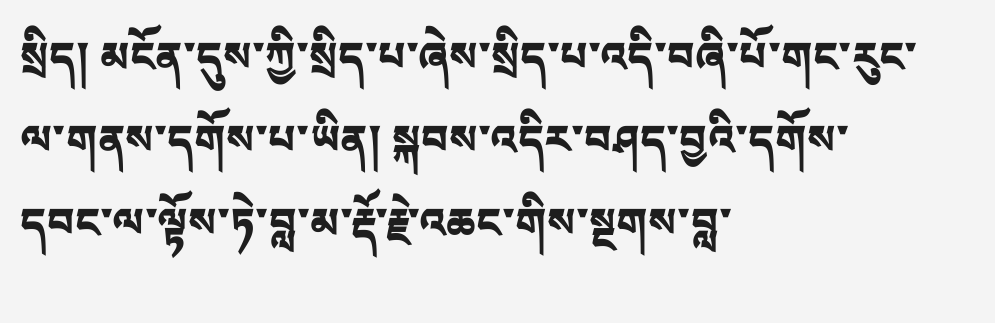སྲིད། མངོན་དུས་ཀྱི་སྲིད་པ་ཞེས་སྲིད་པ་འདི་བཞི་པོ་གང་རུང་ལ་གནས་དགོས་པ་ཡིན། སྐབས་འདིར་བཤད་བྱའི་དགོས་དབང་ལ་ལྟོས་ཏེ་བླ་མ་རྡོ་རྗེ་འཆང་གིས་སྔགས་བླ་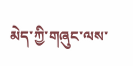མེད་ཀྱི་གཞུང་ལས་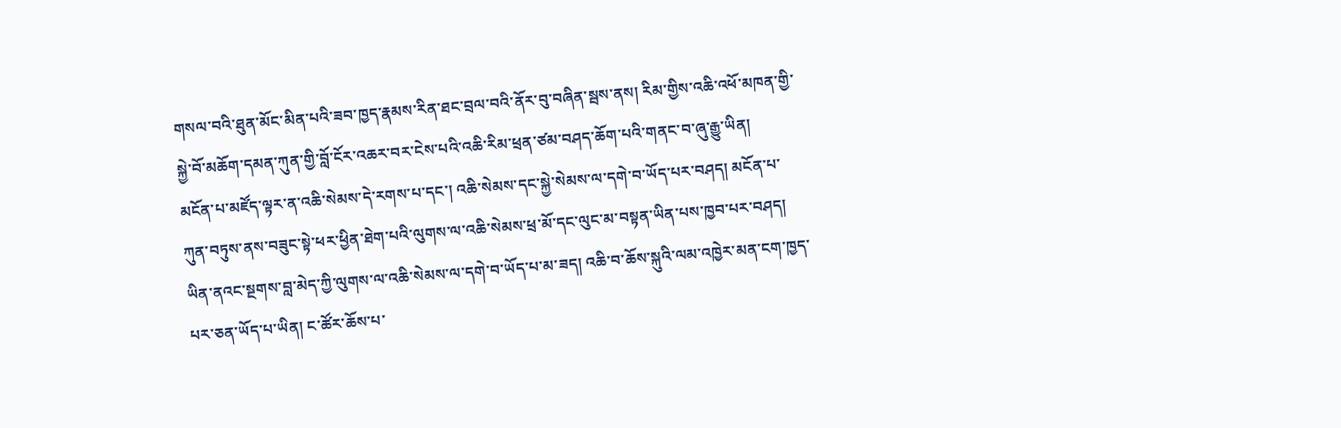གསལ་བའི་ཐུན་མོང་མིན་པའི་ཟབ་ཁྱད་རྣམས་རིན་ཐང་བྲལ་བའི་ནོར་བུ་བཞིན་སྦས་ནས། རིམ་གྱིས་འཆི་འཕོ་མཁན་གྱི་སྐྱེ་བོ་མཆོག་དམན་ཀུན་གྱི་བློ་ངོར་འཆར་བར་ངེས་པའི་འཆི་རིམ་ཕྲན་ཙམ་བཤད་ཆོག་པའི་གནང་བ་ཞུ་རྒྱུ་ཡིན།
མངོན་པ་མཛོད་ལྟར་ན་འཆི་སེམས་དེ་རགས་པ་དང་། འཆི་སེམས་དང་སྐྱེ་སེམས་ལ་དགེ་བ་ཡོད་པར་བཤད། མངོན་པ་ཀུན་བཏུས་ནས་བཟུང་སྟེ་ཕར་ཕྱིན་ཐེག་པའི་ལུགས་ལ་འཆི་སེམས་ཕྲ་མོ་དང་ལུང་མ་བསྟན་ཡིན་པས་ཁྱབ་པར་བཤད། ཡིན་ནའང་སྔགས་བླ་མེད་ཀྱི་ལུགས་ལ་འཆི་སེམས་ལ་དགེ་བ་ཡོད་པ་མ་ཟད། འཆི་བ་ཆོས་སྐུའི་ལམ་འཁྱེར་མན་ངག་ཁྱད་པར་ཅན་ཡོད་པ་ཡིན། ང་ཚོར་ཆོས་པ་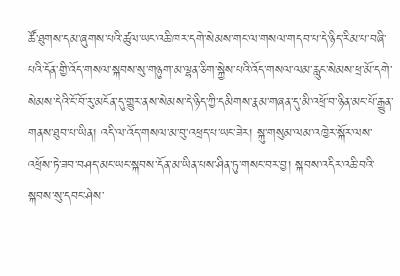ཚོ་ཐུགས་དམ་ཞུགས་པའི་ཚུལ་ཡང་འཆི་ཁར་དགེ་སེམས་གང་ལ་གསལ་གདབ་པ་དེ་ཉིད་རིམ་པ་བཞི་པའི་དོན་གྱི་འོད་གསལ་སྐབས་སུ་གཉུག་མ་ལྷན་ཅིག་སྐྱེས་པའི་འོད་གསལ་ལམ་རླུང་སེམས་ཕྲ་མོ་དགེ་སེམས་དེའི་ངོ་བོ་རུ་མངོན་དུ་གྱུར་ནས་སེམས་དེ་ཉིད་ཀྱི་དམིགས་རྣམ་གཞན་དུ་མི་འཕྲོ་བ་ཉིན་མང་པོ་རྒྱུན་གནས་ཐུབ་པ་ཡིན། འདི་ལ་འོད་གསལ་མ་བུ་འཕྲད་པ་ཡང་ཟེར། སྐུ་གསུམ་ལམ་འཁྱེར་སྐོར་ལས་འཕྲོས་ཏེ་ཟབ་བཤད་མང་ཡང་སྐབས་དོན་མ་ཡིན་པས་ཤིན་ཏུ་གསང་བར་བྱ། སྐབས་འདིར་འཆི་བའི་སྐབས་སུ་དབང་ཤེས་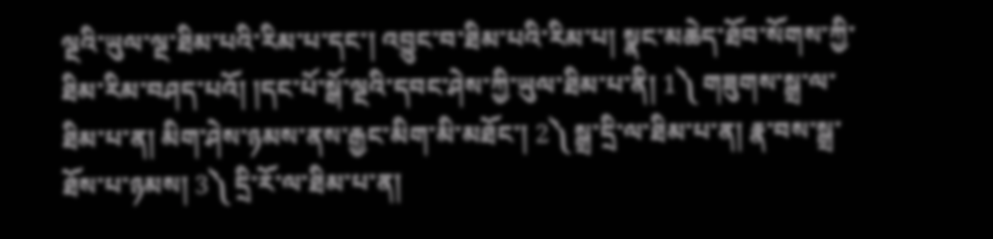ལྔའི་ཡུལ་ལྔ་ཐིམ་པའི་རིམ་པ་དང་། འབྱུང་བ་ཐིམ་པའི་རིམ་པ། སྣང་མཆེད་ཐོབ་སོགས་ཀྱི་ཐིམ་རིམ་བཤད་པའོ། །དང་པོ་སྒོ་ལྔའི་དབང་ཤེས་ཀྱི་ཡུལ་ཐིམ་པ་ནི། 1༽ གཟུགས་སྒྲ་ལ་ཐིམ་པ་ན། མིག་ཤེས་ཉམས་ནས་རྒྱང་མིག་མི་མཐོང་། 2༽ སྒྲ་དྲི་ལ་ཐིམ་པ་ན། རྣ་བས་སྒྲ་ཐོས་པ་ཉམས། 3༽ དྲི་རོ་ལ་ཐིམ་པ་ན།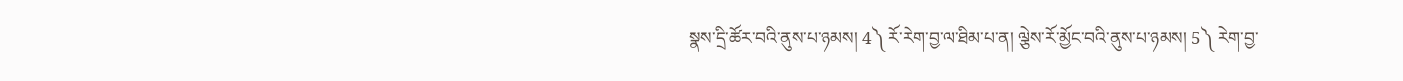སྣས་དྲི་ཚོར་བའི་ནུས་པ་ཉམས། 4༽ རོ་རེག་བྱ་ལ་ཐིམ་པ་ན། ལྕེས་རོ་མྱོང་བའི་ནུས་པ་ཉམས། 5༽ རེག་བྱ་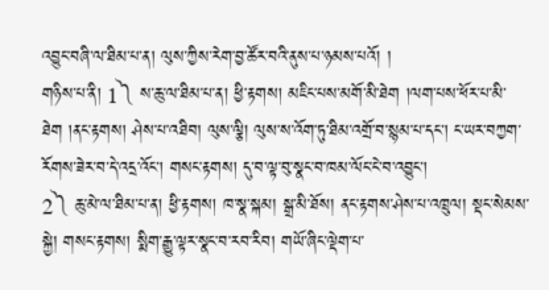འབྱུང་བཞི་ལ་ཐིམ་པ་ན། ལུས་ཀྱིས་རེག་བྱ་ཚོར་བའི་ནུས་པ་ཉམས་པའོ། །
གཉིས་པ་ནི། 1༽ ས་ཆུ་ལ་ཐིམ་པ་ན། ཕྱི་རྟགས། མཇིང་པས་མགོ་མི་ཐེག །ལག་པས་ཕོར་པ་མི་ཐེག །ནང་རྟགས། ཤེས་པ་འཐིབ། ལུས་ལྕི། ལུས་ས་འོག་ཏུ་ཐིམ་འགྲོ་བ་སྙམ་པ་དང་། ང་ཡར་བཀྱག་རོགས་ཟེར་བ་དེ་འདྲ་འོང་། གསང་རྟགས། དུ་བ་ལྟ་བུ་སྣང་བ་ཁམ་ལོང་ངེ་བ་འབྱུང་།
2༽ ཆུ་མེ་ལ་ཐིམ་པ་ན། ཕྱི་རྟགས། ཁ་སྣ་སྐམ། སྒྲ་མི་ཐོས། ནང་རྟགས་ཤེས་པ་འཁྲུལ། སྡང་སེམས་སྐྱེ། གསང་རྟགས། སྨིག་རྒྱུ་ལྟར་སྣང་བ་རབ་རིབ། གཡོ་ཞིང་ལྡེག་པ་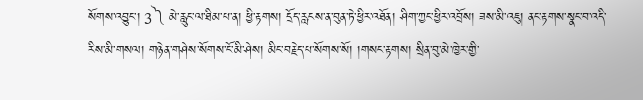སོགས་འབྱུང་། 3༽ མེ་རླུང་ལ་ཐིམ་པ་ན། ཕྱི་རྟགས། དྲོད་རླངས་ན་བུན་ཏེ་ཕྱིར་འཐོན། ཤིག་ཀྱང་ཕྱིར་འབྲོས། ཟས་མི་འཇུ། ནང་རྟགས་སྣང་བ་འདི་རིས་མི་གསལ། གཉེན་གཤེས་སོགས་ངོ་མི་ཤེས། མིང་བརྗེད་པ་སོགས་སོ། །གསང་རྟགས། སྲིན་བུ་མེ་ཁྱེར་གྱི་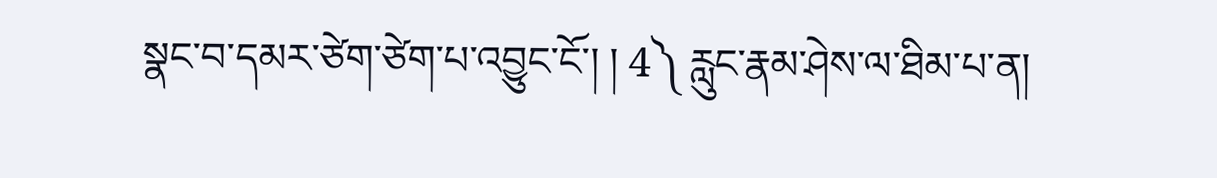སྣང་བ་དམར་ཙེག་ཙེག་པ་འབྱུང་ངོ་། ། 4༽ རླུང་རྣམ་ཤེས་ལ་ཐིམ་པ་ན།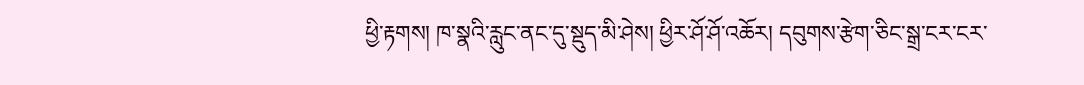ཕྱི་རྟགས། ཁ་སྣའི་རླུང་ནང་དུ་སྡུད་མི་ཤེས། ཕྱིར་ཤོ་ཤོ་འཆོར། དབུགས་རྩེག་ཅིང་སྒྲ་ངར་ངར་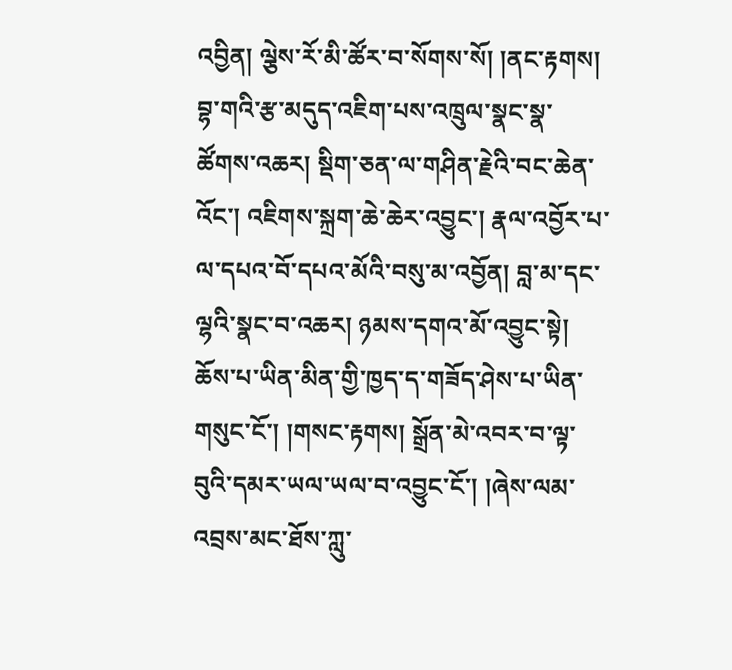འབྱིན། ལྕེས་རོ་མི་ཚོར་བ་སོགས་སོ། །ནང་རྟགས། བྷ་གའི་རྩ་མདུད་འཇིག་པས་འཁྲུལ་སྣང་སྣ་ཚོགས་འཆར། སྡིག་ཅན་ལ་གཤིན་རྗེའི་བང་ཆེན་འོང་། འཇིགས་སྐྲག་ཆེ་ཆེར་འབྱུང་། རྣལ་འབྱོར་པ་ལ་དཔའ་བོ་དཔའ་མོའི་བསུ་མ་འབྱོན། བླ་མ་དང་ལྷའི་སྣང་བ་འཆར། ཉམས་དགའ་མོ་འབྱུང་སྟེ། ཆོས་པ་ཡིན་མིན་གྱི་ཁྱད་ད་གཟོད་ཤེས་པ་ཡིན་གསུང་ངོ་། །གསང་རྟགས། སྒྲོན་མེ་འབར་བ་ལྟ་བུའི་དམར་ཡལ་ཡལ་བ་འབྱུང་ངོ་། །ཞེས་ལམ་འབྲས་མང་ཐོས་ཀླུ་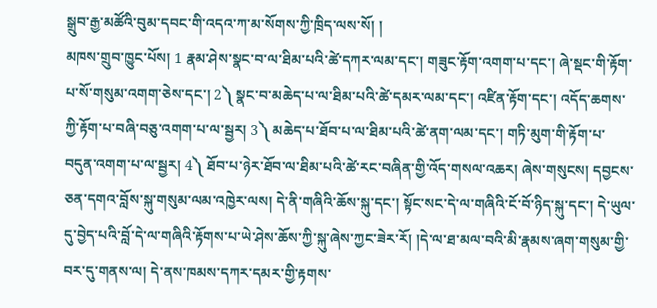སྒྲུབ་རྒྱ་མཚོའི་བུམ་དབང་གི་འདའ་ཀ་མ་སོགས་ཀྱི་ཁྲིད་ལས་སོ། །
མཁས་གྲུབ་ཁྱུང་པོས། 1 རྣམ་ཤེས་སྣང་བ་ལ་ཐིམ་པའི་ཚེ་དཀར་ལམ་དང་། གཟུང་རྟོག་འགག་པ་དང་། ཞེ་སྡང་གི་རྟོག་པ་སོ་གསུམ་འགག་ཅེས་དང་། 2༽ སྣང་བ་མཆེད་པ་ལ་ཐིམ་པའི་ཚེ་དམར་ལམ་དང་། འཛིན་རྟོག་དང་། འདོད་ཆགས་ཀྱི་རྟོག་པ་བཞི་བཅུ་འགག་པ་ལ་སྦྱར། 3༽ མཆེད་པ་ཐོབ་པ་ལ་ཐིམ་པའི་ཚེ་ནག་ལམ་དང་། གཏི་མུག་གི་རྟོག་པ་བདུན་འགག་པ་ལ་སྦྱར། 4༽ ཐོབ་པ་ཉེར་ཐོབ་ལ་ཐིམ་པའི་ཚེ་རང་བཞིན་གྱི་འོད་གསལ་འཆར། ཞེས་གསུངས། དབྱངས་ཅན་དགའ་བློས་སྐུ་གསུམ་ལམ་འཁྱེར་ལས། དེ་ནི་གཞིའི་ཆོས་སྐུ་དང་། སྟོང་སང་དེ་ལ་གཞིའི་ངོ་བོ་ཉིད་སྐུ་དང་། དེ་ཡུལ་དུ་བྱེད་པའི་བློ་དེ་ལ་གཞིའི་རྟོགས་པ་ཡེ་ཤེས་ཆོས་ཀྱི་སྐུ་ཞེས་ཀྱང་ཟེར་རོ། །དེ་ལ་ཐ་མལ་བའི་མི་རྣམས་ཞག་གསུམ་གྱི་བར་དུ་གནས་ལ། དེ་ནས་ཁམས་དཀར་དམར་གྱི་རྟགས་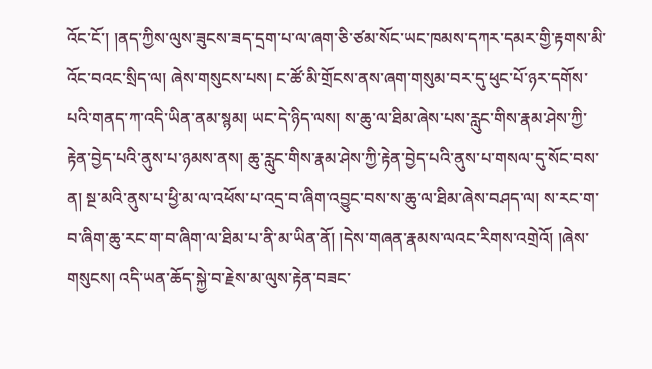འོང་ངོ་། །ནད་ཀྱིས་ལུས་ཟུངས་ཟད་དྲག་པ་ལ་ཞག་ཅི་ཙམ་སོང་ཡང་ཁམས་དཀར་དམར་གྱི་རྟགས་མི་འོང་བའང་སྲིད་ལ། ཞེས་གསུངས་པས། ང་ཚོ་མི་གྲོངས་ནས་ཞག་གསུམ་བར་དུ་ཕུང་པོ་ཉར་དགོས་པའི་གནད་ཀ་འདི་ཡིན་ནམ་སྙམ། ཡང་དེ་ཉིད་ལས། ས་ཆུ་ལ་ཐིམ་ཞེས་པས་རླུང་གིས་རྣམ་ཤེས་ཀྱི་རྟེན་བྱེད་པའི་ནུས་པ་ཉམས་ནས། ཆུ་རླུང་གིས་རྣམ་ཤེས་ཀྱི་རྟེན་བྱེད་པའི་ནུས་པ་གསལ་དུ་སོང་བས་ན། སྔ་མའི་ནུས་པ་ཕྱི་མ་ལ་འཕོས་པ་འདྲ་བ་ཞིག་འབྱུང་བས་ས་ཆུ་ལ་ཐིམ་ཞེས་བཤད་ལ། ས་རང་ག་བ་ཞིག་ཆུ་རང་ག་བ་ཞིག་ལ་ཐིམ་པ་ནི་མ་ཡིན་ནོ། །དེས་གཞན་རྣམས་ལའང་རིགས་འགྲེའོ། །ཞེས་གསུངས། འདི་ཡན་ཆོད་སྐྱེ་བ་རྗེས་མ་ལུས་རྟེན་བཟང་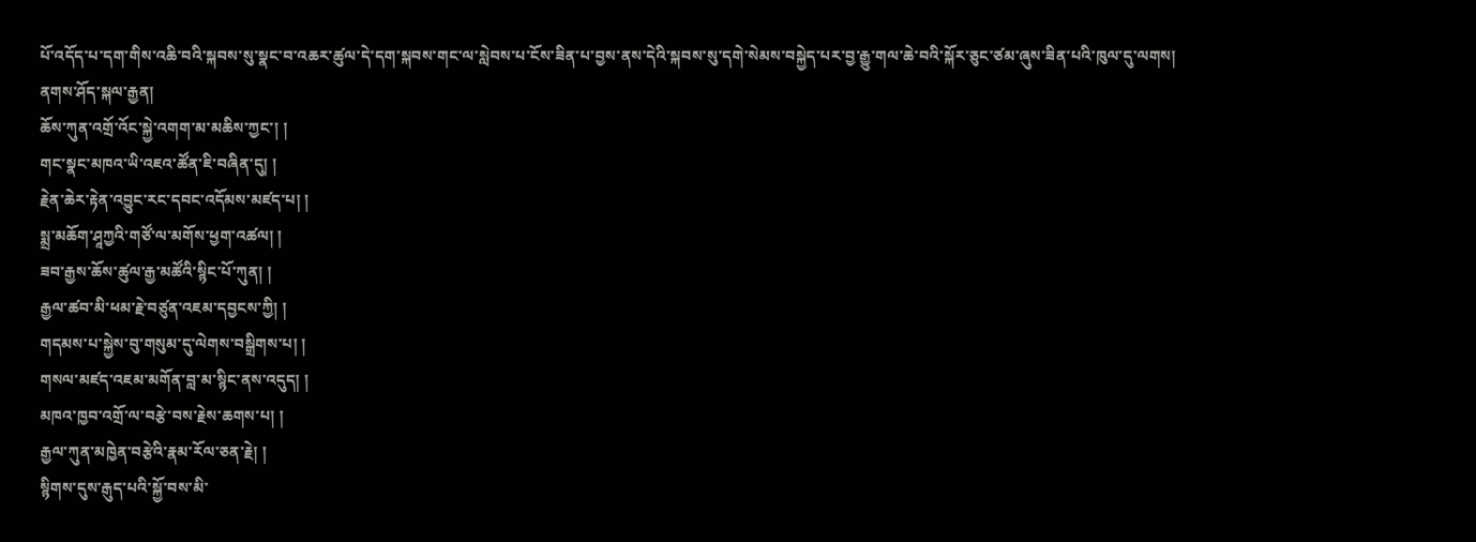པོ་འདོད་པ་དག་གིས་འཆི་བའི་སྐབས་སུ་སྣང་བ་འཆར་ཚུལ་དེ་དག་སྐབས་གང་ལ་སླེབས་པ་ངོས་ཟིན་པ་བྱས་ནས་དེའི་སྐབས་སུ་དགེ་སེམས་བསྐྱེད་པར་བྱ་རྒྱུ་གལ་ཆེ་བའི་སྐོར་ཅུང་ཙམ་ཞུས་ཟིན་པའི་ཁུལ་དུ་ལགས།
ནགས་ཤོད་སྐལ་རྒྱན།
ཆོས་ཀུན་འགྲོ་འོང་སྐྱེ་འགག་མ་མཆིས་ཀྱང་། །
གང་སྣང་མཁའ་ཡི་འཇའ་ཚོན་ཇི་བཞིན་དུ། །
རྗེན་ཆེར་རྟེན་འབྱུང་རང་དབང་འདོམས་མཛད་པ། །
སྨྲ་མཆོག་ཤཱཀྱའི་གཙོ་ལ་མགོས་ཕྱག་འཚལ། །
ཟབ་རྒྱས་ཆོས་ཚུལ་རྒྱ་མཚོའི་སྙིང་པོ་ཀུན། །
རྒྱལ་ཚབ་མི་ཕམ་རྗེ་བཙུན་འཇམ་དབྱངས་ཀྱི། །
གདམས་པ་སྐྱེས་བུ་གསུམ་དུ་ལེགས་བསྒྲིགས་པ། །
གསལ་མཛད་འཇམ་མགོན་བླ་མ་སྙིང་ནས་འདུད། །
མཁའ་ཁྱབ་འགྲོ་ལ་བརྩེ་བས་རྗེས་ཆགས་པ། །
རྒྱལ་ཀུན་མཁྱེན་བརྩེའི་རྣམ་རོལ་ཅན་རྗེ། །
སྙིགས་དུས་རྒུད་པའི་སྐྱོ་བས་མི་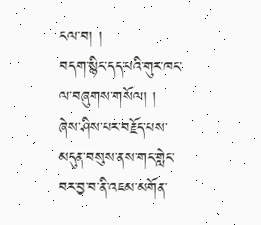ངལ་བ། །
བདག་སྙིང་དད་པའི་གུར་ཁང་ལ་བཞུགས་གསོལ། །
ཞེས་ཤིས་པར་བརྗོད་པས་མདུན་བསུས་ནས་གང་གླེང་བར་བྱ་བ་ནི་འཇམ་མགོན་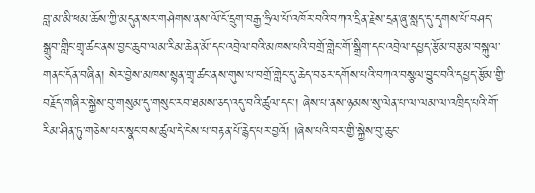བླ་མ་མི་ཕམ་ཆོས་ཀྱི་མདུན་སར་གཤེགས་ནས་ལོ་ངོ་དྲུག་བརྒྱ་ཧྲིལ་པོ་འཁོར་བའི་བཀའ་དྲིན་རྗེས་དྲན་ཞུ་སླད་དུ་དྭགས་པོ་བཤད་སྒྲུབ་གླིང་གྲྭ་ཚང་ནས་བྱང་ཆུབ་ལམ་རིམ་ཆེན་མོ་དང་འབྲེལ་བའི་མཁས་པའི་བགྲོ་གླེང་གོ་སྒྲིག་དང་འབྲེལ་དཔྱད་རྩོམ་བརྩམ་བསྐུལ་གནང་དོན་བཞིན། སེར་བྱེས་མཁས་སྙན་གྲྭ་ཚང་ནས་གུས་པ་བགྲོ་གླེང་དུ་ཆེད་བཅར་དགོས་པའི་བཀའ་བསྩལ་བྱུང་བའི་དཔྱད་རྩོམ་གྱི་བརྗོད་གཞིར་སྐྱེས་བུ་གསུམ་དུ་གསུང་རབ་ཐམས་ཅད་འདུ་བའི་ཚུལ་དང་། ཞེས་པ་ནས་ཉམས་སུ་ལེན་པ་ལ་ལམ་ལ་འཁྲིད་པའི་གོ་རིམ་ཤིན་ཏུ་གཅེས་པར་སྣང་བས་ཚུལ་དེ་ངེས་པ་བརྟན་པོ་རྙེད་པར་བྱའོ། །ཞེས་པའི་བར་གྱི་སྐྱེས་བུ་ཆུང་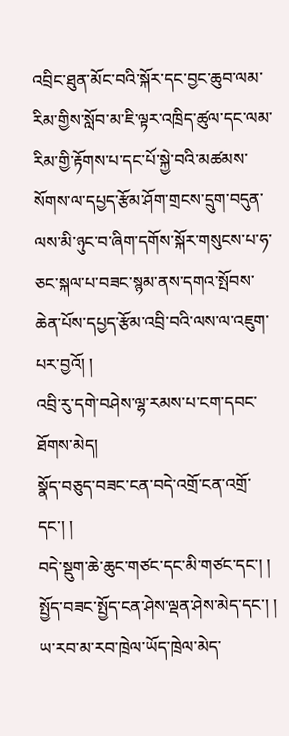འབྲིང་ཐུན་མོང་བའི་སྐོར་དང་བྱང་ཆུབ་ལམ་རིམ་གྱིས་སློབ་མ་ཇི་ལྟར་འཁྲིད་ཚུལ་དང་ལམ་རིམ་གྱི་རྟོགས་པ་དང་པོ་སྐྱེ་བའི་མཚམས་སོགས་ལ་དཔྱད་རྩོམ་ཤོག་གྲངས་དྲུག་བདུན་ལས་མི་ཉུང་བ་ཞིག་དགོས་སྐོར་གསུངས་པ་ཧ་ཅང་སྐལ་པ་བཟང་སྙམ་ནས་དགའ་སྤོབས་ཆེན་པོས་དཔྱད་རྩོམ་འབྲི་བའི་ལས་ལ་འཇུག་པར་བྱའོ། །
འབྲི་རུ་དགེ་བཤེས་ལྷ་རམས་པ་ངག་དབང་ཐོགས་མེད།
སྣོད་བཅུད་བཟང་ངན་བདེ་འགྲོ་ངན་འགྲོ་དང་། །
བདེ་སྡུག་ཆེ་ཆུང་གཙང་དང་མི་གཙང་དང་། །
སྤྱོད་བཟང་སྤྱོད་ངན་ཤེས་ལྡན་ཤེས་མེད་དང་། །
ཡ་རབ་མ་རབ་ཁྲེལ་ཡོད་ཁྲེལ་མེད་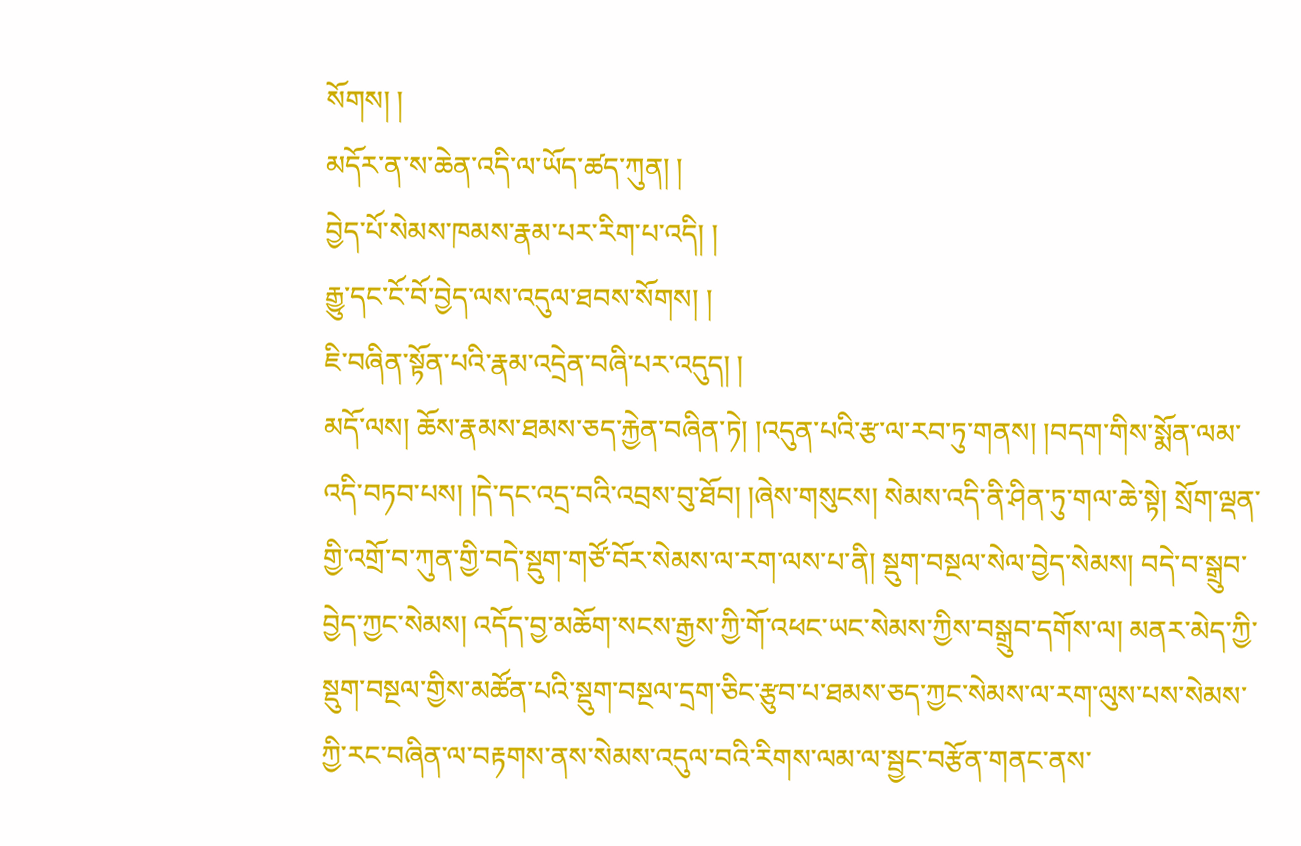སོགས། །
མདོར་ན་ས་ཆེན་འདི་ལ་ཡོད་ཚད་ཀུན། །
བྱེད་པོ་སེམས་ཁམས་རྣམ་པར་རིག་པ་འདི། །
རྒྱུ་དང་ངོ་བོ་བྱེད་ལས་འདུལ་ཐབས་སོགས། །
ཇི་བཞིན་སྟོན་པའི་རྣམ་འདྲེན་བཞི་པར་འདུད། །
མདོ་ལས། ཆོས་རྣམས་ཐམས་ཅད་རྐྱེན་བཞིན་ཏེ། །འདུན་པའི་རྩ་ལ་རབ་ཏུ་གནས། །བདག་གིས་སྨོན་ལམ་འདི་བཏབ་པས། །དེ་དང་འདྲ་བའི་འབྲས་བུ་ཐོབ། །ཞེས་གསུངས། སེམས་འདི་ནི་ཤིན་ཏུ་གལ་ཆེ་སྟེ། སྲོག་ལྡན་གྱི་འགྲོ་བ་ཀུན་གྱི་བདེ་སྡུག་གཙོ་བོར་སེམས་ལ་རག་ལས་པ་ནི། སྡུག་བསྔལ་སེལ་བྱེད་སེམས། བདེ་བ་སྒྲུབ་བྱེད་ཀྱང་སེམས། འདོད་བྱ་མཆོག་སངས་རྒྱས་ཀྱི་གོ་འཕང་ཡང་སེམས་ཀྱིས་བསྒྲུབ་དགོས་ལ། མནར་མེད་ཀྱི་སྡུག་བསྔལ་གྱིས་མཚོན་པའི་སྡུག་བསྔལ་དྲག་ཅིང་རྩུབ་པ་ཐམས་ཅད་ཀྱང་སེམས་ལ་རག་ལུས་པས་སེམས་ཀྱི་རང་བཞིན་ལ་བརྟགས་ནས་སེམས་འདུལ་བའི་རིགས་ལམ་ལ་སྦྱང་བརྩོན་གནང་ནས་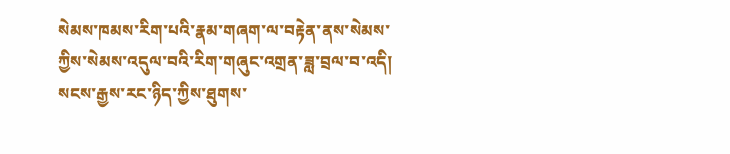སེམས་ཁམས་རིག་པའི་རྣམ་གཞག་ལ་བརྟེན་ནས་སེམས་ཀྱིས་སེམས་འདུལ་བའི་རིག་གཞུང་འགྲན་ཟླ་བྲལ་བ་འདི། སངས་རྒྱས་རང་ཉིད་ཀྱིས་ཐུགས་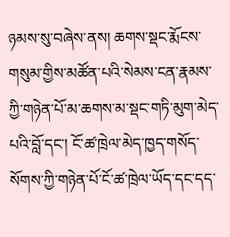ཉམས་སུ་བཞེས་ནས། ཆགས་སྡང་རྨོངས་གསུམ་གྱིས་མཚོན་པའི་སེམས་ངན་རྣམས་ཀྱི་གཉེན་པོ་མ་ཆགས་མ་སྡང་གཏི་མུག་མེད་པའི་བློ་དང་། ངོ་ཚ་ཁྲེལ་མེད་ཁྱད་གསོད་སོགས་ཀྱི་གཉེན་པོ་ངོ་ཚ་ཁྲེལ་ཡོད་དང་དད་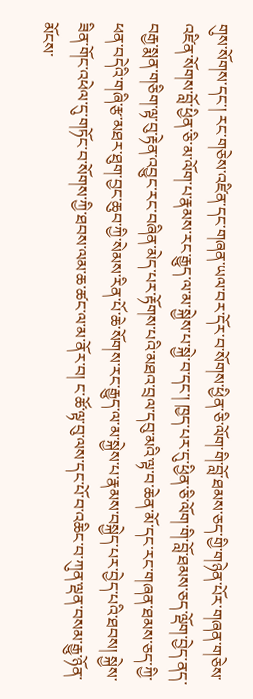གུས་སོགས་དང་། རང་གཅེས་འཛིན་དང་གཞན་ཡལ་བར་དོར་བ་སོགས་ཕྱིན་ཅི་ལོག་གི་བློ་ཐམས་ཅད་གྱི་གཉེན་པོར་གཞན་གཅེས་འཛིན་སོགས་བློ་ཕྱིན་ཅི་མ་ལོག་པ་རྣམས་རང་རྒྱུད་ལ་མ་སྐྱེས་པ་སྐྱེ་བ་དང་། ཁྱད་པར་དུ་ཕྱིན་ཅི་ལོག་གི་བློ་ཐམས་ཅད་ལྡོག་བྱེད་ནད་བརྒྱ་སྨན་གཅིག་ལྟ་བུ་རྟེན་འབྱུང་རང་བཞིན་མེད་པར་རྟོགས་པའི་མཐའ་བྲལ་དབུ་མའི་ལྟ་བ་ཆེན་མོ་དང་རང་གཞན་ཐམས་ཅད་ཀྱི་ཕན་བདེའི་གཞི་རྩ་མཐར་ཐུག་བྱང་ཆུབ་ཀྱི་སེམས་རིན་པོ་ཆེ་སོགས་རང་རྒྱུད་ལ་མ་སྐྱེས་པ་རྣམས་བསྐྱེད་པར་བྱེད་པའི་ཐབས། སྐྱེས་ཟིན་གོང་འཕེལ་དུ་གཏོང་བ་སོགས་ཀྱི་ཐབས་ལམ་ཆ་ཚང་ལ་མ་ནོར་བ། ང་ཚོ་ལྟ་བུ་ལས་དང་པོ་བ་འཆིང་བ་ཀུན་ལྡན་བསམ་རྒྱུ་ཉོན་མོངས་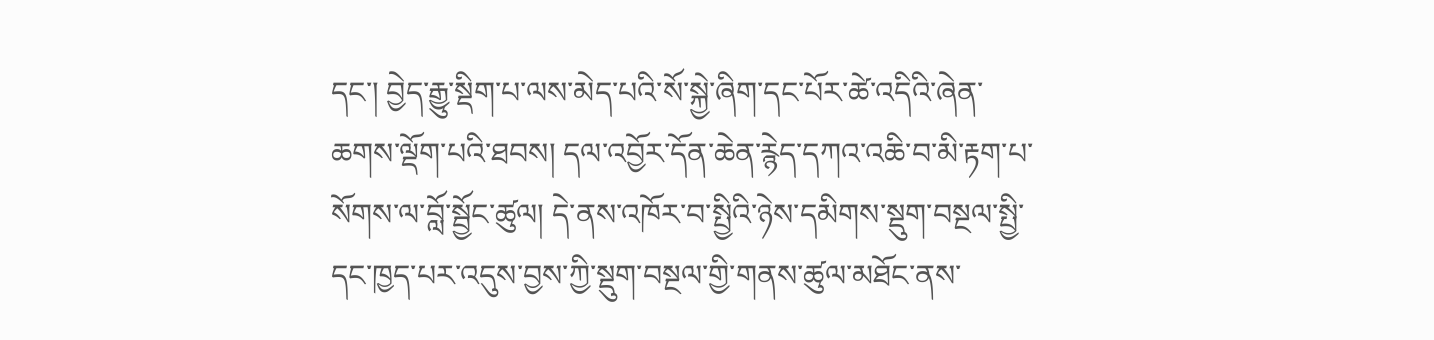དང་། བྱེད་རྒྱུ་སྡིག་པ་ལས་མེད་པའི་སོ་སྐྱེ་ཞིག་དང་པོར་ཚེ་འདིའི་ཞེན་ཆགས་ལྡོག་པའི་ཐབས། དལ་འབྱོར་དོན་ཆེན་རྙེད་དཀའ་འཆི་བ་མི་རྟག་པ་སོགས་ལ་བློ་སྦྱོང་ཚུལ། དེ་ནས་འཁོར་བ་སྤྱིའི་ཉེས་དམིགས་སྡུག་བསྔལ་སྤྱི་དང་ཁྱད་པར་འདུས་བྱས་ཀྱི་སྡུག་བསྔལ་གྱི་གནས་ཚུལ་མཐོང་ནས་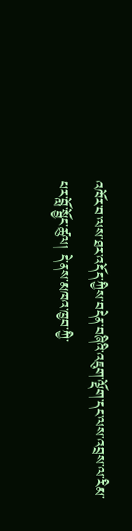འཁོར་བ་ལས་ཐར་འདོད་ཀྱིས་བདེན་བཞིའི་འཇུག་ལྡོག་དང་ལས་འབྲས་ལ་རིམ་པར་བློ་སྦྱོང་ཚུལ། དེ་ནས་མཁའ་ཁྱབ་ཀྱི་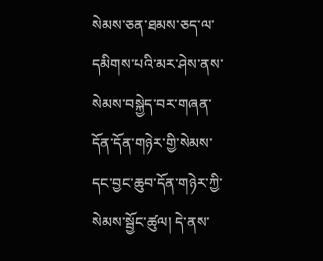སེམས་ཅན་ཐམས་ཅད་ལ་དམིགས་པའི་མར་ཤེས་ནས་སེམས་བསྐྱེད་བར་གཞན་དོན་དོན་གཉེར་གྱི་སེམས་དང་བྱང་ཆུབ་དོན་གཉེར་ཀྱི་སེམས་སྦྱོང་ཚུལ། དེ་ནས་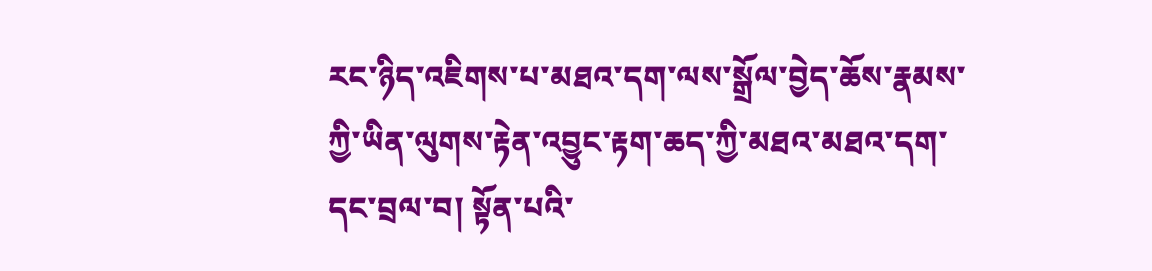རང་ཉིད་འཇིགས་པ་མཐའ་དག་ལས་སྒྲོལ་བྱེད་ཆོས་རྣམས་ཀྱི་ཡིན་ལུགས་རྟེན་འབྱུང་རྟག་ཆད་ཀྱི་མཐའ་མཐའ་དག་དང་བྲལ་བ། སྟོན་པའི་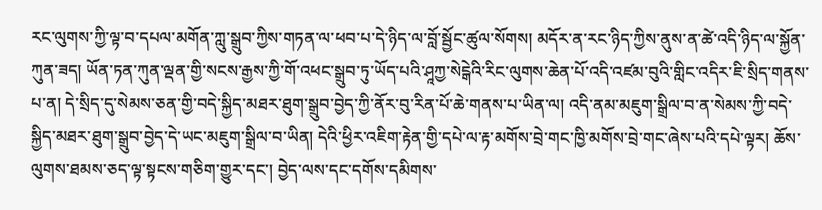རང་ལུགས་ཀྱི་ལྟ་བ་དཔལ་མགོན་ཀླུ་སྒྲུབ་ཀྱིས་གཏན་ལ་ཕབ་པ་དེ་ཉིད་ལ་བློ་སྦྱོང་ཚུལ་སོགས། མདོར་ན་རང་ཉིད་ཀྱིས་ནུས་ན་ཚེ་འདི་ཉིད་ལ་སྐྱོན་ཀུན་ཟད། ཡོན་ཏན་ཀུན་ལྡན་གྱི་སངས་རྒྱས་ཀྱི་གོ་འཕང་སྒྲུབ་ཏུ་ཡོད་པའི་ཤཱཀྱ་སེངྒེའི་རིང་ལུགས་ཆེན་པོ་འདི་འཛམ་བུའི་གླིང་འདིར་ཇི་སྲིད་གནས་པ་ན། དེ་སྲིད་དུ་སེམས་ཅན་གྱི་བདེ་སྐྱིད་མཐར་ཐུག་སྒྲུབ་བྱེད་ཀྱི་ནོར་བུ་རིན་པོ་ཆེ་གནས་པ་ཡིན་ལ། འདི་ནམ་མཇུག་སྒྲིལ་བ་ན་སེམས་ཀྱི་བདེ་སྐྱིད་མཐར་ཐུག་སྒྲུབ་བྱེད་དེ་ཡང་མཇུག་སྒྲིལ་བ་ཡིན། དེའི་ཕྱིར་འཇིག་རྟེན་གྱི་དཔེ་ལ་རྟ་མགོས་བྲེ་གང་ཁྱི་མགོས་བྲེ་གང་ཞེས་པའི་དཔེ་ལྟར། ཆོས་ལུགས་ཐམས་ཅད་ལྟ་སྟངས་གཅིག་གྱུར་དང་། བྱེད་ལས་དང་དགོས་དམིགས་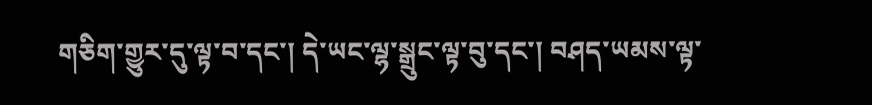གཅིག་གྱུར་དུ་ལྟ་བ་དང་། དེ་ཡང་ལྷ་སྒྲུང་ལྟ་བུ་དང་། བཤད་ཡམས་ལྟ་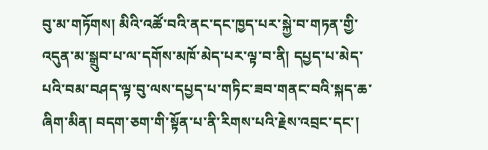བུ་མ་གཏོགས། མིའི་འཚོ་བའི་ནང་དང་ཁྱད་པར་སྐྱེ་བ་གཏན་གྱི་འདུན་མ་སྒྲུབ་པ་ལ་དགོས་མཁོ་མེད་པར་ལྟ་བ་ནི། དཔྱད་པ་མེད་པའི་བམ་བཤད་ལྟ་བུ་ལས་དཔྱད་པ་གཏིང་ཟབ་གནང་བའི་སྐད་ཆ་ཞིག་མིན། བདག་ཅག་གི་སྟོན་པ་ནི་རིགས་པའི་རྗེས་འབྲང་དང་།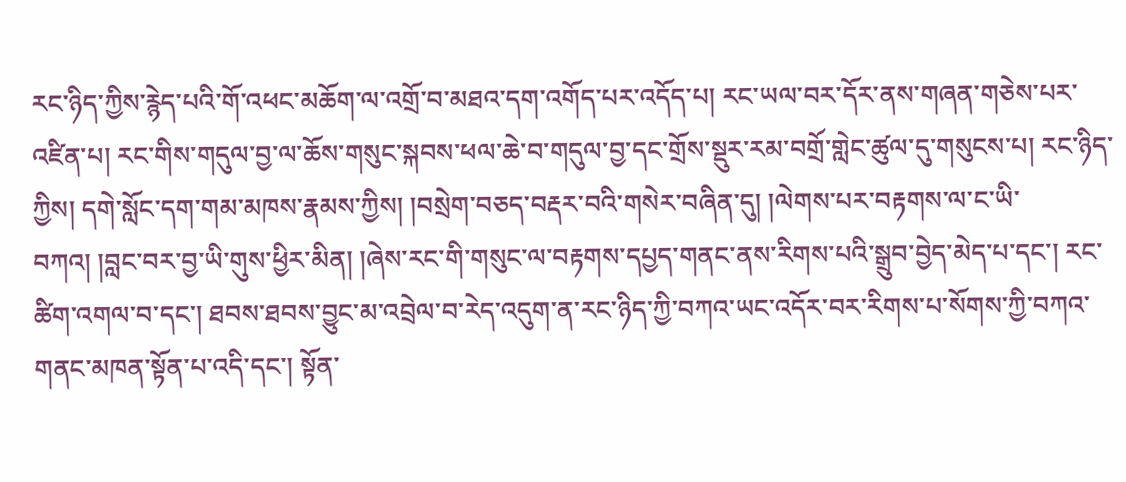རང་ཉིད་ཀྱིས་རྙེད་པའི་གོ་འཕང་མཆོག་ལ་འགྲོ་བ་མཐའ་དག་འགོད་པར་འདོད་པ། རང་ཡལ་བར་དོར་ནས་གཞན་གཅེས་པར་འཛིན་པ། རང་གིས་གདུལ་བྱ་ལ་ཆོས་གསུང་སྐབས་ཕལ་ཆེ་བ་གདུལ་བྱ་དང་གྲོས་སྡུར་རམ་བགྲོ་གླེང་ཚུལ་དུ་གསུངས་པ། རང་ཉིད་ཀྱིས། དགེ་སློང་དག་གམ་མཁས་རྣམས་ཀྱིས། །བསྲེག་བཅད་བརྡར་བའི་གསེར་བཞིན་དུ། །ལེགས་པར་བརྟགས་ལ་ང་ཡི་བཀའ། །བླང་བར་བྱ་ཡི་གུས་ཕྱིར་མིན། །ཞེས་རང་གི་གསུང་ལ་བརྟགས་དཔྱད་གནང་ནས་རིགས་པའི་སྒྲུབ་བྱེད་མེད་པ་དང་། རང་ཚིག་འགལ་བ་དང་། ཐབས་ཐབས་བྱུང་མ་འབྲེལ་བ་རེད་འདུག་ན་རང་ཉིད་ཀྱི་བཀའ་ཡང་འདོར་བར་རིགས་པ་སོགས་ཀྱི་བཀའ་གནང་མཁན་སྟོན་པ་འདི་དང་། སྟོན་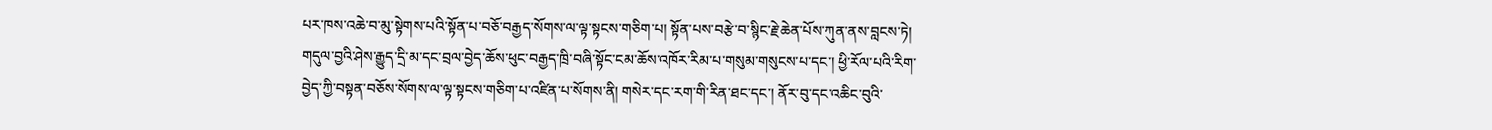པར་ཁས་འཆེ་བ་མུ་སྟེགས་པའི་སྟོན་པ་བཅོ་བརྒྱད་སོགས་ལ་ལྟ་སྟངས་གཅིག་པ། སྟོན་པས་བརྩེ་བ་སྙིང་རྗེ་ཆེན་པོས་ཀུན་ནས་བླངས་ཏེ། གདུལ་བྱའི་ཤེས་རྒྱུད་དྲི་མ་དང་བྲལ་བྱེད་ཆོས་ཕུང་བརྒྱད་ཁྲི་བཞི་སྟོང་ངམ་ཆོས་འཁོར་རིམ་པ་གསུམ་གསུངས་པ་དང་། ཕྱི་རོལ་པའི་རིག་བྱེད་ཀྱི་བསྟན་བཅོས་སོགས་ལ་ལྟ་སྟངས་གཅིག་པ་འཛིན་པ་སོགས་ནི། གསེར་དང་རག་གི་རིན་ཐང་དང་། ནོར་བུ་དང་འཆིང་བུའི་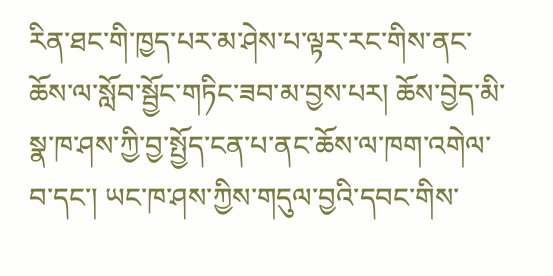རིན་ཐང་གི་ཁྱད་པར་མ་ཤེས་པ་ལྟར་རང་གིས་ནང་ཆོས་ལ་སློབ་སྦྱོང་གཏིང་ཟབ་མ་བྱས་པར། ཆོས་བྱེད་མི་སྣ་ཁ་ཤས་ཀྱི་བྱ་སྤྱོད་ངན་པ་ནང་ཆོས་ལ་ཁག་འགེལ་བ་དང་། ཡང་ཁ་ཤས་ཀྱིས་གདུལ་བྱའི་དབང་གིས་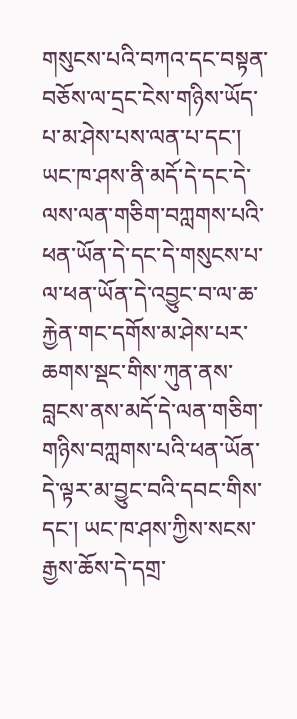གསུངས་པའི་བཀའ་དང་བསྟན་བཅོས་ལ་དྲང་ངེས་གཉིས་ཡོད་པ་མ་ཤེས་པས་ལན་པ་དང་། ཡང་ཁ་ཤས་ནི་མདོ་དེ་དང་དེ་ལས་ལན་གཅིག་བཀླགས་པའི་ཕན་ཡོན་དེ་དང་དེ་གསུངས་པ་ལ་ཕན་ཡོན་དེ་འབྱུང་བ་ལ་ཆ་རྐྱེན་གང་དགོས་མ་ཤེས་པར་ཆགས་སྡང་གིས་ཀུན་ནས་བླངས་ནས་མདོ་དེ་ལན་གཅིག་གཉིས་བཀླགས་པའི་ཕན་ཡོན་དེ་ལྟར་མ་བྱུང་བའི་དབང་གིས་དང་། ཡང་ཁ་ཤས་ཀྱིས་སངས་རྒྱས་ཆོས་དེ་དགྲ་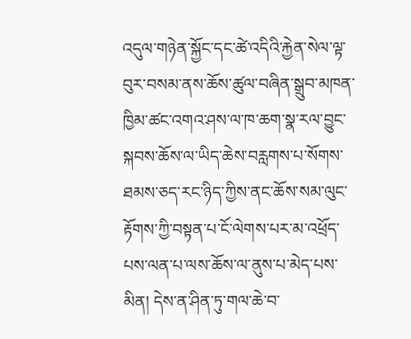འདུལ་གཉེན་སྐྱོང་དང་ཚེ་འདིའི་རྐྱེན་སེལ་ལྟ་བུར་བསམ་ནས་ཆོས་ཚུལ་བཞིན་སྒྲུབ་མཁན་ཁྱིམ་ཚང་འགའ་ཤས་ལ་ཁ་ཆག་སྣ་རལ་བྱུང་སྐབས་ཆོས་ལ་ཡིད་ཆེས་བརླགས་པ་སོགས་ཐམས་ཅད་རང་ཉིད་ཀྱིས་ནང་ཆོས་སམ་ལུང་རྟོགས་ཀྱི་བསྟན་པ་ངོ་ལེགས་པར་མ་འཕྲོད་པས་ལན་པ་ལས་ཆོས་ལ་ནུས་པ་མེད་པས་མིན། དེས་ན་ཤིན་ཏུ་གལ་ཆེ་བ་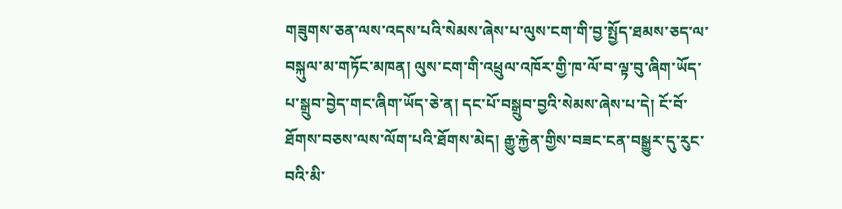གཟུགས་ཅན་ལས་འདས་པའི་སེམས་ཞེས་པ་ལུས་ངག་གི་བྱ་སྤྱོད་ཐམས་ཅད་ལ་བསྐུལ་མ་གཏོང་མཁན། ལུས་ངག་གི་འཕྲུལ་འཁོར་གྱི་ཁ་ལོ་བ་ལྟ་བུ་ཞིག་ཡོད་པ་སྒྲུབ་བྱེད་གང་ཞིག་ཡོད་ཅེ་ན། དང་པོ་བསྒྲུབ་བྱའི་སེམས་ཞེས་པ་དེ། ངོ་བོ་ཐོགས་བཅས་ལས་ལོག་པའི་ཐོགས་མེད། རྒྱུ་རྐྱེན་གྱིས་བཟང་ངན་བསྒྱུར་དུ་རུང་བའི་མི་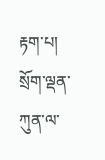རྟག་པ། སྲོག་ལྡན་ཀུན་ལ་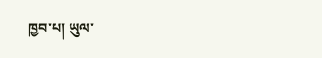ཁྱབ་པ། ཡུལ་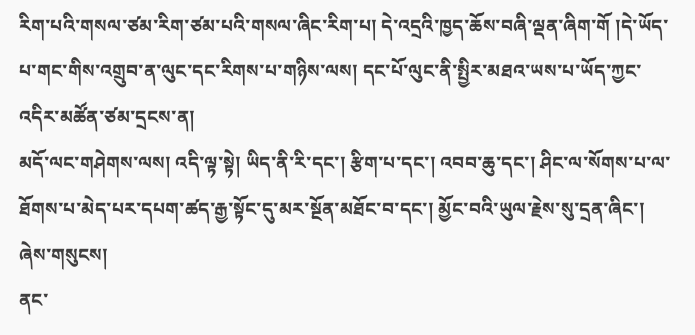རིག་པའི་གསལ་ཙམ་རིག་ཙམ་པའི་གསལ་ཞིང་རིག་པ། དེ་འདྲའི་ཁྱད་ཆོས་བཞི་ལྡན་ཞིག་གོ །དེ་ཡོད་པ་གང་གིས་འགྲུབ་ན་ལུང་དང་རིགས་པ་གཉིས་ལས། དང་པོ་ལུང་ནི་སྤྱིར་མཐའ་ཡས་པ་ཡོད་ཀྱང་འདིར་མཚོན་ཙམ་དྲངས་ན།
མདོ་ལང་གཤེགས་ལས། འདི་ལྟ་སྟེ། ཡིད་ནི་རི་དང་། རྩིག་པ་དང་། འབབ་ཆུ་དང་། ཤིང་ལ་སོགས་པ་ལ་ཐོགས་པ་མེད་པར་དཔག་ཚད་རྒྱ་སྟོང་དུ་མར་སྔོན་མཐོང་བ་དང་། མྱོང་བའི་ཡུལ་རྗེས་སུ་དྲན་ཞིང་། ཞེས་གསུངས།
ནང་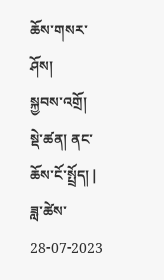ཆོས་གསར་ཤོས།
སྐྱབས་འགྲོ།
སྡེ་ཚན། ནང་ཆོས་ངོ་སྤྲོད། | ཟླ་ཚེས་ 28-07-2023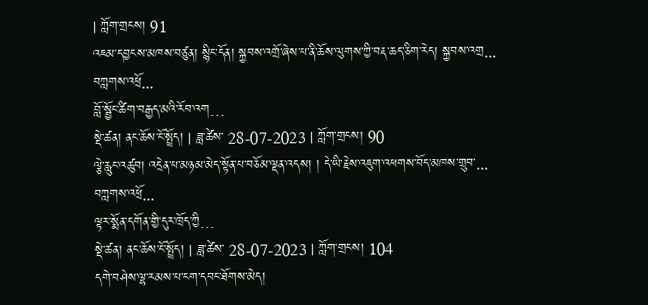| ཀློག་གྲངས། 91
འཇམ་དབྱངས་མཁས་བཙུན། སྙིང་དོན། སྐྱབས་འགྲོ་ཞེས་པ་ནི་ཆོས་ལུགས་ཀྱི་བརྡ་ཆད་ཅིག་རེད། སྐྱབས་འགྲ... བཀླགས་འཕྲོ...
བློ་སྦྱོང་ཚིག་བརྒྱད་མའི་རོབ་འག…
སྡེ་ཚན། ནང་ཆོས་ངོ་སྤྲོད། | ཟླ་ཚེས་ 28-07-2023 | ཀློག་གྲངས། 90
ལྕེ་རླུང་འཚུབ། འདྲེན་པ་མཉམ་མེད་སྟོན་པ་བཅོམ་ལྡན་འདས། ། དེ་ཡི་རྗེས་འཇུག་འཕགས་བོད་མཁས་གྲུབ་... བཀླགས་འཕྲོ...
ལྟར་སྨོན་དགོན་གྱི་དུར་ཁྲོད་ཀྱི…
སྡེ་ཚན། ནང་ཆོས་ངོ་སྤྲོད། | ཟླ་ཚེས་ 28-07-2023 | ཀློག་གྲངས། 104
དགེ་བཤེས་ལྷ་རམས་པ་ངག་དབང་ཐོགས་མེད།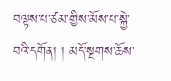བལྟས་པ་ཙམ་གྱིས་མོས་པ་སྐྱེ་བའི་དགོན། ། མདོ་སྔགས་ཆོས་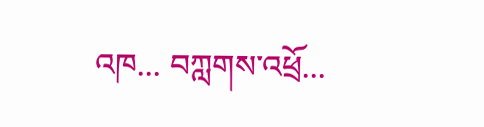འཁ... བཀླགས་འཕྲོ...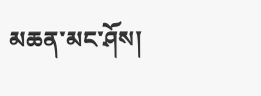མཆན་མང་ཤོས།